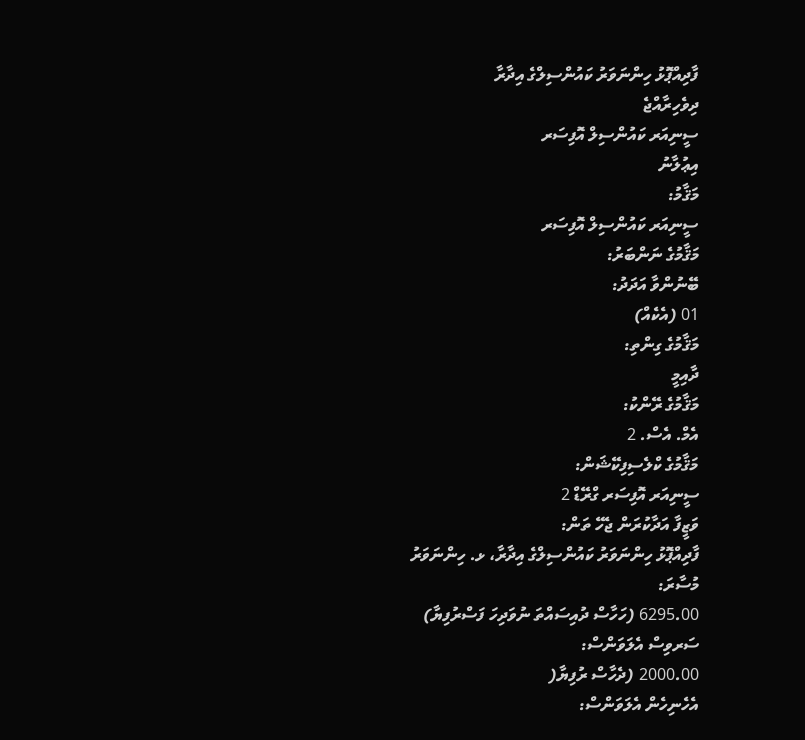ފާދިއްޕޮޅު ހިންނަވަރު ކައުންސިލްގެ އިދާރާ
ދިވެހިރާއްޖެ
ސީނިއަރ ކައުންސިލް އޮފިސަރ
އިޢުލާނު
މަޤާމު:
ސީނިއަރ ކައުންސިލް އޮފިސަރ
މަޤާމުގެ ނަންބަރު:
ބޭނުންވާ އަދަދު:
01 (އެކެއް)
މަޤާމުގެ ގިންތި:
ދާއިމީ
މަޤާމުގެ ރޭންކު:
އެމް. އެސް. 2
މަޤާމުގެ ކްލެސިފިކޭޝަން:
ސީނިއަރ އޮފިސަރ ގްރޭޑް 2
ވަޒީފާ އަދާކުރަން ޖެހޭ ތަން:
ފާދިއްޕޮޅު ހިންނަވަރު ކައުންސިލްގެ އިދާރާ، ޅ. ހިންނަވަރު
މުސާރަ:
6295.00 (ހަހާސް ދުއިސައްތަ ނުވަދިހަ ފަސްރުފިޔާ)
ސަރވިސް އެލަވަންސް:
2000.00 (ދެހާސް ރުފިޔާ(
އެހެނިހެން އެލަވަންސް: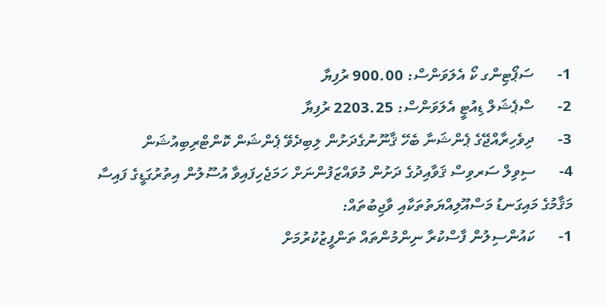1-      ސަޕޯޓިންގ ކޯ އެލަވަންސް: 900.00 ރުފިޔާ
2-      ސްޕެޝަލް ޑިއުޓީ އެލަވަންސް: 2203.25 ރުފިޔާ
3-      ދިވެހިރާއްޖޭގެ ޕެންޝަނާ ބެހޭ ޤާނޫނުގެދަށުން ލިބިދެވޭ ޕެންޝަން ކޮންޓްރިބިއުޝަން
4-      ސިވިލް ސަރވިސް ޤަވާއިދުގެ ދަށުން މުވައްޒަފުންނަށް ހަމަޖެހިފައިވާ އުސޫލުން އިތުރުގަޑީގެ ފައިސާ
މަޤާމުގެ މައިގަނޑު މަސްއޫލިއްޔަތުތަކާއި ވާޖިބުތައް:
1-      ކައުންސިލުން ފާސްކުރާ ނިންމުންތައް ތަންފީޒުކުރުމަށް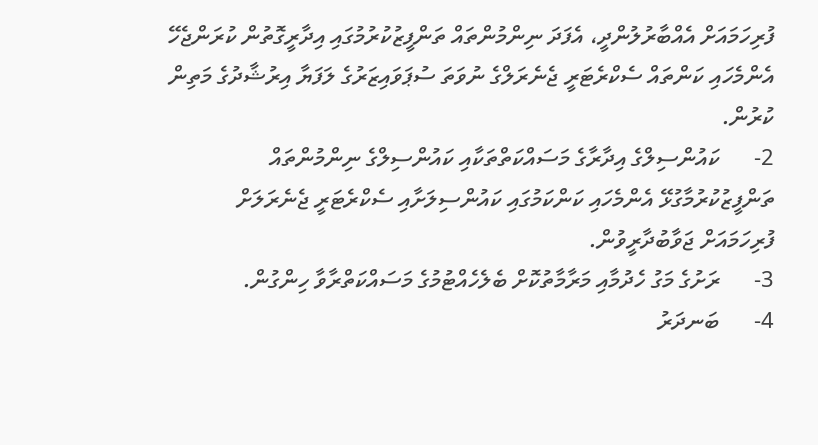ފުރިހަމައަށް އެއްބާރުލުންދީ، އެފަދަ ނިންމުންތައް ތަންފީޒުކުރުމުގައި އިދާރީގޮތުން ކުރަންޖެހޭ އެންމެހައި ކަންތައް ސެކްރެޓަރީ ޖެނެރަލްގެ ނުވަތަ ސުޕަވައިޒަރުގެ ލަފަޔާ އިރުޝާދުގެ މަތިން ކުރުން.
2-      ކައުންސިލްގެ އިދާރާގެ މަސައްކަތްތަކާއި ކައުންސިލްގެ ނިންމުންތައް ތަންފީޒުކުރުމާގުޅޭ އެންމެހައި ކަންކަމުގައި ކައުންސިލަށާއި ސެކްރެޓަރީ ޖެނެރަލަށް ފުރިހަމައަށް ޖަވާބުދާރީވުން.
3-      ރަށުގެ މަގު ހެދުމާއި މަރާމާތުކޮށް ބެލެހެއްޓުމުގެ މަސައްކަތްރާވާ ހިންގުން.
4-      ބަނދަރު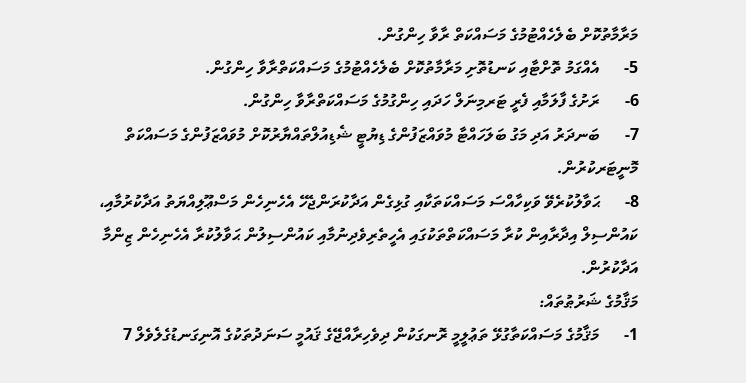މަރާމާތުކޮށް ބެލެހެއްޓުމުގެ މަސައްކަތް ރާވާ ހިންގުން.
5-      އެއްގަމު ތޮށްޓާއި ކަނޑުތޮށި މަރާމާތުކޮށް ބެލެހެއްޓުމުގެ މަސައްކަތްރާވާ ހިންގުން.
6-      ރަށުގެ ފާލަމާއި ފެރީ ޓަރމިނަލް ހަދައި ހިންގުމުގެ މަސައްކަތްރާވާ ހިންގުން.
7-      ބަނދަރު އަދި މަގު ބަލަހައްޓާ މުވައްޒަފުންގެ ޑިޔުޓީ ޝެޑިއުލްތައްޔާރުކޮށް މުވައްޒަފުންގެ މަސައްކަތް މޮނީޓަރކުރުން.
8-      ޙަވާލުކުރެވޭ ވަކިހާއްސަ މަސައްކަތަކާއި ގުޅިގެން އަދާކުރަންޖެހޭ އެހެނިހެން މަސްޢޫލިއްޔަތު އަދާކުރުމާއި، ކައުންސިލް އިދާރާއިން ކުރާ މަސައްކަތްތަކުގައި އެހީތެރިވެދިނުމާއި ކައުންސިލުން ޙަވާލުކުރާ އެހެނިހެން ޒިންމާ އަދާކުރުން.
މަޤާމުގެ ޝަރުޠުތައް:
1-      މަޤާމުގެ މަސައްކަތާގުޅޭ ތަޢުލީމީ ރޮނގަކުން ދިވެހިރާއްޖޭގެ ޤައުމީ ސަނަދުތަކުގެ އޮނިގަނޑުގެލެވެލް 7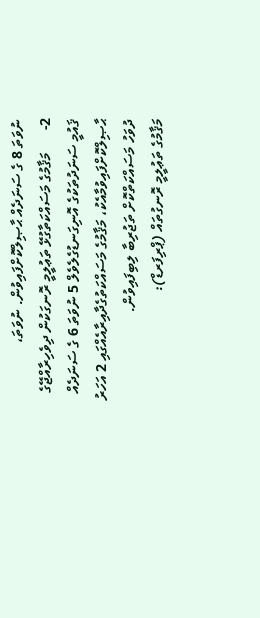ނުވަތަ 8 ގެ ސަނަދެއް ޙާޞިލްކޮށްފައިވުން. ނުވަތަ،
2-      މަޤާމުގެ މަސައްކަތާގުޅޭ ތަޢުލީމީ ރޮނގަކުން ދިވެހިރާއްޖޭގެ ޤައުމީ ސަނަދުތަކުގެ އޮނިގަނޑުގެލެވެލް 5 ނުވަތަ 6 ގެ ސަނަދެއް ޙާޞިލްކޮށްފައިވުމާއެކު، މަޤާމުގެ މަސައްކަތުގެދާއިރާއެއްގައި 2 އަހަރު ދުވަހު މަސައްކަތްކޮށް ތަޖުރިބާ ލިބިފައިވުން.
މަޤާމުގެ ތަޢުލީމީ ރޮނގުތައް (ޕްރިފަރޑް):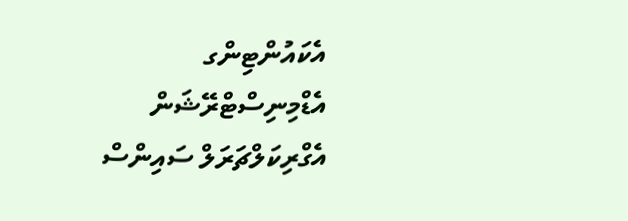އެކައުންޓިންގ
އެޑްމިނިސްޓްރޭޝަން
އެގްރިކަލްޗަރަލް ސައިންސް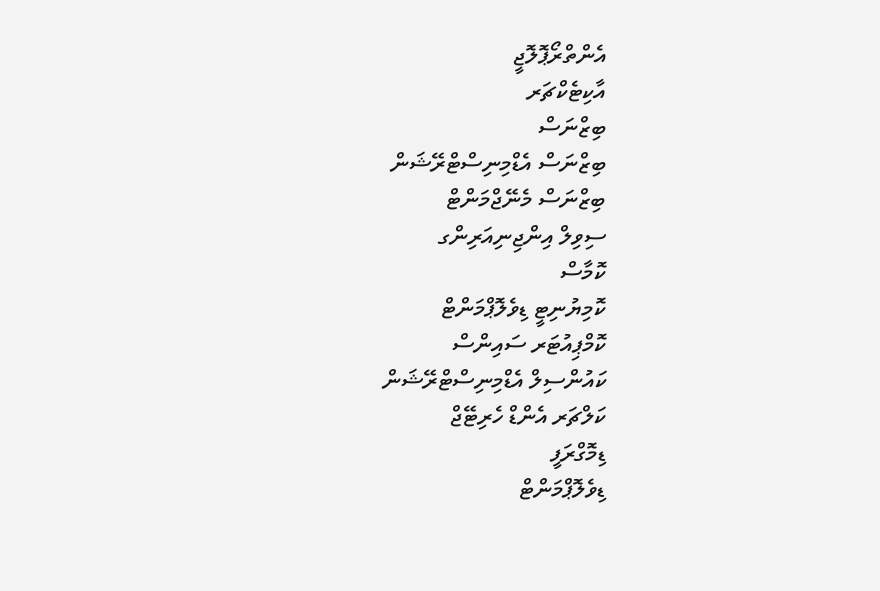އެންތްރޯޕޮލޮޖީ
އާކިޓެކްޗަރ
ބިޒްނަސް
ބިޒްނަސް އެޑްމިނިސްޓްރޭޝަން
ބިޒްނަސް މެނޭޖްމަންޓް
ސިވިލް އިންޖިނިއަރިންގ
ކޮމާސް
ކޮމިޔުނިޓީ ޑިވެލޮޕްމަންޓް
ކޮމްޕިއުޓަރ ސައިންސް
ކައުންސިލް އެޑްމިނިސްޓްރޭޝަން
ކަލްޗަރ އެންޑް ހެރިޓޭޖް
ޑިމޮގްރަފީ
ޑިވެލޮޕްމަންޓް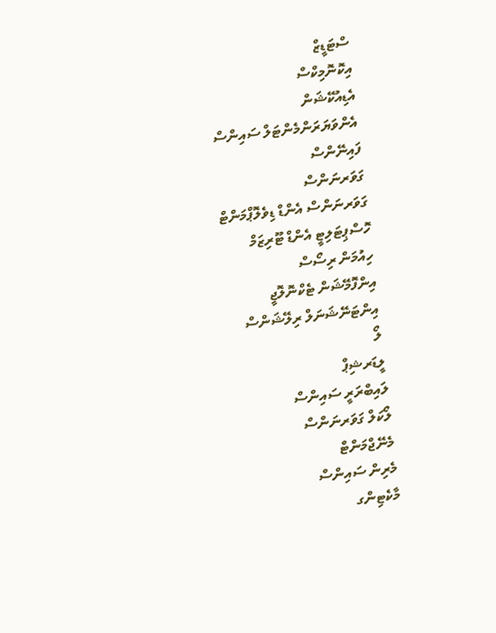ސްޓަޑީޒް
އިކޮނޮމިކްސް
އެޑިއުކޭޝަން
އެންވަޔަރަންމެންޓަލް ސައިންސް
ފައިނޭންސް
ގަވަރނަންސް
ގަވަރނަންސް އެންޑް ޑިވެލޮޕްމަންޓް
ހޮސްޕިޓަލިޓީ އެންޑް ޓޫރިޒަމް
ހިއުމަން ރިސޯސް
އިންފޮމޭޝަން ޓެކްނޮލޮޖީ
އިންޓަނޭޝަނަލް ރިލޭޝަންސް
ލޯ
ލީޑަރޝިޕް
ލައިބްރަރީ ސައިންސް
ލޯކަލް ގަވަރނަންސް
މެނޭޖްމަންޓް
މެރިން ސައިންސް
މާކެޓިންގ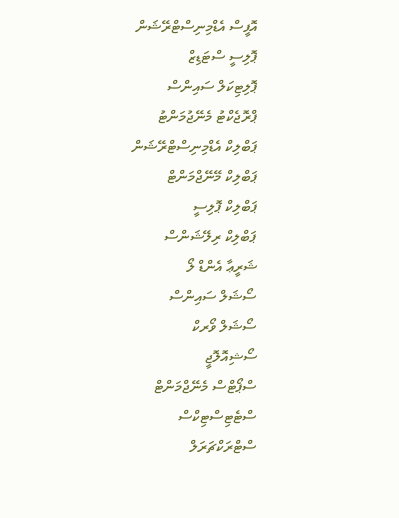އޮފީސް އެޑްމިނިސްޓްރޭޝަން
ޕޮލިސީ ސްޓަޑިޒް
ޕޮލިޓިކަލް ސައިންސް
ޕްރޮޖެކްޓު މެނޭޖުމަންޓު
ޕަބްލިކް އެޑްމިނިސްޓްރޭޝަން
ޕަބްލިކް މޭނޭޖްމަންޓް
ޕަބްލިކް ޕޮލިސީ
ޕަބްލިކް ރިލޭޝަންސް
ޝަރީޢާ އެންޑް ލޯ
ސޯޝަލް ސައިންސް
ސޯޝަލް ވޯރކް
ސޯޝިއޮލޮޖީ
ސްޕޯޓްސް މެނޭޖްމަންޓް
ސްޓެޓިސްޓިކްސް
ސްޓްރަކްޗަރަލް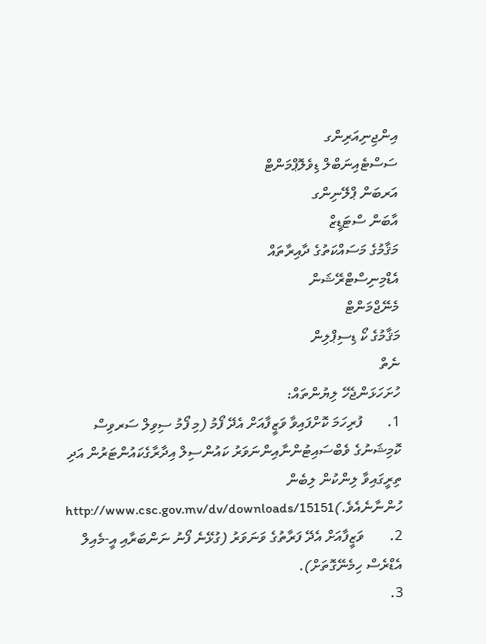އިންޖިނިއަރިންގ
ސަސްޓެއިނަބްލް ޑިވެލޮޕްމަންޓް
އަރބަން ޕްލޭނިންގ
އާބަން ސްޓަޑީޒް
މަޤާމުގެ މަސައްކަތުގެ ދާއިރާތައް
އެޑްމިނިސްޓްރޭޝަން
މެނޭޖްމަންޓް
މަޤާމުގެ ކޯ ޑިސިޕްލިން
ނެތް
ހުށަހަޅަންޖެހޭ ލިޔުންތައް:
1.       ފުރިހަމަ ކޮށްފައިވާ ވަޒީފާއަށް އެދޭ ފޯމު (މި ފޯމު ސިވިލް ސަރވިސް ކޮމިޝަނުގެ ވެބްސައިޓުންނާއިންނަވަރު ކައުންސިލް އިދާރާގެކައުންޓަރުން އަދި ތިރީގައިވާ ލިންކުން ލިބެން ހުންނާނެއެވެ.)http://www.csc.gov.mv/dv/downloads/15151
2.       ވަޒީފާއަށް އެދޭ ފަރާތުގެ ވަނަވަރު (ގުޅޭނެ ފޯނު ނަންބަރާއި އީ-މެއިލް އެޑްރެސް ހިމެނޭގޮތަށް).
3.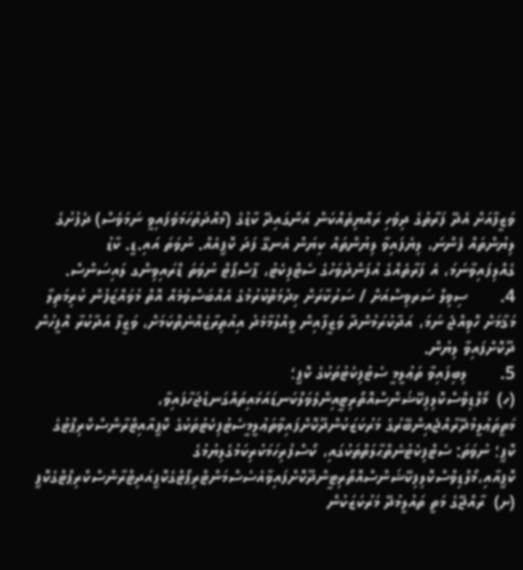ވަޒީފާއަށް އެދޭ ފަރާތުގެ ދިވެހި ރައްޔިތެއްކަން އަންގައިދޭ ކާޑުގެ (މުއްދަތުހަމަވެފައިވީ ނަމަވެސް) ދެފުށުގެ ލިޔުންތައް ފެންނަ، ލިޔެފައިވާ ލިޔުންތައް ކިޔަން އެނގޭ ފަދަ ކޮޕީއެއް. ނުވަތަ އައި.ޑީ. ކާޑު ގެއްލިފައިވާނަމަ، އެ ފަރާތެއްގެ އުފަންދުވަހުގެ ސެޓްފިކެޓު، ޕާސްޕޯޓް ނުވަތަ ޑްރައިވިންގ ލައިސަންސް.
4.       ސިވިލް ސަރވިސްއަށް / ސަރުކާރަށް ޚިދުމަތްކުރުމުގެ އެއްބަސްވުމެއް އޮތް މުވައްޒަފުން ކުރިމަތިލާ މަޤާމަށް ހޮވިއްޖެ ނަމަ، އަދާކުރަމުންދާ ވަޒީފާއިން ވީއްލުމާމެދު އިއުތިރާޒެއްނެތްކަމަށް، ވަޒީފާ އަދާކުރާ އޮފީހުން ދޫކޮށްފައިވާ ލިޔުން.
5.       ލިބިފައިވާ ތަޢުލީމީ ސެޓުފިކެޓުތަކުގެ ކޮޕީ؛
(ހ)  މޯލްޑިވްސްކޮލިފިކޭޝަންސްއޮތޯރިޓީއިންލެވަލްކަނޑައަޅައިތައްގަނޑުޖަހާފައިވާ، މަތީތަޢުލީމުދޭރާއްޖެއިންބޭރުގެ މަރުކަޒަކުންދޫކޮށްފައިވާތަޢުލީމީސެޓުފިކެޓުތަކުގެ ކޮޕީއާއިޓްރާންސްކްރިޕްޓުގެ ކޮޕީ؛ ނުވަތަ: ސެޓްފިކެޓުނެތްޙާލަތްތަކުގައި، ކޯސްފުރިހަމަކުރިކަމުގެލިޔުމުގެ ކޮޕީއާއި،މޯލްޑިވްސްކޮލިފިކޭޝަންސްއޮތޯރިޓީންދޫކޮށްފައިވާއެސެސްމަންޓްރިޕޯޓްގެކޮޕީއަދިޓްރާންސްކްރިޕްޓްގެކޮޕީ
(ށ)  ރާއްޖޭގެ މަތީ ތައުލީމުދޭ މަރުކަޒަކުން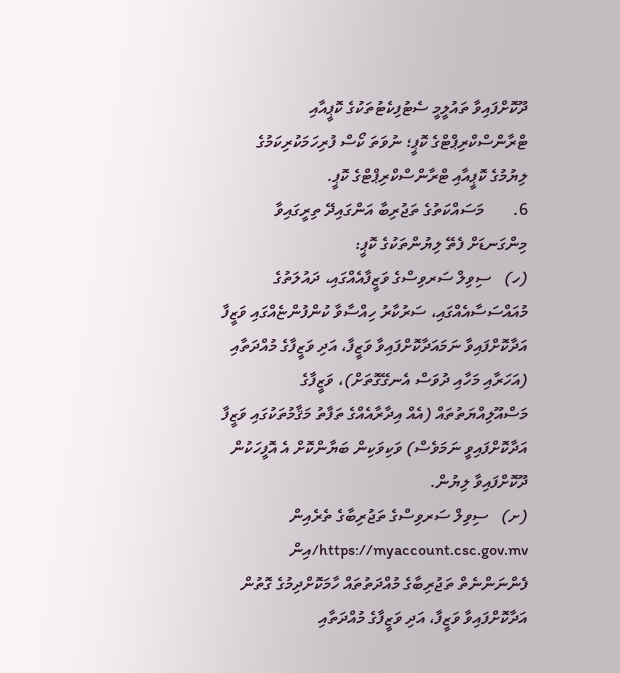ދޫކޮށްފައިވާ ތައުލީމީ ސެޓުފިކެޓުތަކުގެ ކޮޕީއާއި ޓްރާންސްކްރިޕްޓްގެ ކޮޕީ؛ ނުވަތަ ކޯސް ފުރިހަމަކުރިކަމުގެ ލިޔުމުގެ ކޮޕީއާއި ޓްރާންސްކްރިޕްޓްގެ ކޮޕީ.
6.       މަސައްކަތުގެ ތަޖުރިބާ އަންގައިދޭ ތިރީގައިވާ މިންގަނޑަށް ފެތޭ ލިޔުންތަކުގެ ކޮޕީ:
(ހ)   ސިވިލް ސަރވިސްގެ ވަޒީފާއެއްގައި، ދައުލަތުގެ މުއައްސަސާއެއްގައި، ސަރުކާރު ހިއްސާވާ ކުންފުންޏެއްގައި ވަޒީފާ އަދާކޮށްފައިވާ ނަމައަދާކޮށްފައިވާ ވަޒީފާ، އަދި ވަޒީފާގެ މުއްދަތާއި (އަހަރާއި މަހާއި ދުވަސް އެނގޭގޮތަށް)، ވަޒީފާގެ މަސްއޫލިއްޔަތުތައް (އެއް އިދާރާއެއްގެ ތަފާތު މަޤާމުތަކުގައި ވަޒީފާ އަދާކޮށްފައިވީ ނަމަވެސް) ވަކިވަކިން ބަޔާންކޮށް އެ އޮފީހަކުން ދޫކޮށްފައިވާ ލިޔުން.
(ށ)   ސިވިލް ސަރވިސްގެ ތަޖުރިބާގެ ތެރެއިން https://myaccount.csc.gov.mv/އިން ފެންނަންނެތް ތަޖުރިބާގެ މުއްދަތުތައް ހާމަކޮށްދިމުގެ ގޮތުން އަދާކޮށްފައިވާ ވަޒީފާ، އަދި ވަޒީފާގެ މުއްދަތާއި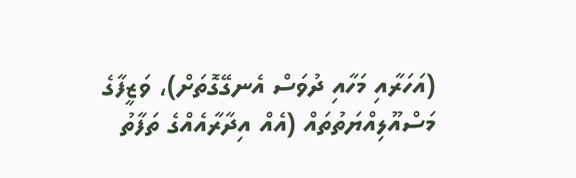(އަހަރާއި މަހާއި ދުވަސް އެނގޭގޮތަށް)، ވަޒީފާގެ މަސްއޫލިއްޔަތުތައް (އެއް އިދާރާއެއްގެ ތަފާތު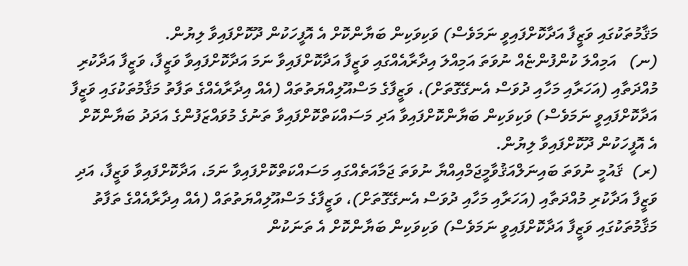މަޤާމުތަކުގައި ވަޒީފާ އަދާކޮށްފައިވީ ނަމަވެސް) ވަކިވަކިން ބަޔާންކޮށް އެ އޮފީހަކުން ދޫކޮށްފައިވާ ލިޔުން.
(ނ)   އަމިއްލަ ކުންފުންޏެއް ނުވަތަ އަމިއްލަ އިދާރާއެއްގައި ވަޒީފާ އަދާކޮށްފައިވާ ނަމަ އަދާކޮށްފައިވާ ވަޒީފާ، ވަޒީފާ އަދާކުރި މުއްދަތާއި (އަހަރާއި މަހާއި ދުވަސް އެނގޭގޮތަށް)، ވަޒީފާގެ މަސްއޫލިއްޔަތުތައް (އެއް އިދާރާއެއްގެ ތަފާތު މަޤާމުތަކުގައި ވަޒީފާ އަދާކޮށްފައިވީ ނަމަވެސް) ވަކިވަކިން ބަޔާންކޮށްފައިވާ އަދި މަސައްކަތްކޮށްފައިވާ ތަނުގެ މުވައްޒަފުންގެ އަދަދު ބަޔާންކޮށް އެ އޮފީހަކުން ދޫކޮށްފައިވާ ލިޔުން.
(ރ)  ޤައުމީ ނުވަތަ ބައިނަލްއަޤުވާމީޖަމްއިއްޔާ ނުވަތަ ޖަމާއަތެއްގައި މަސައްކަތްކޮށްފައިވާ ނަމަ، އަދާކޮށްފައިވާ ވަޒީފާ، އަދި ވަޒީފާ އަދާކުރި މުއްދަތާއި (އަހަރާއި މަހާއި ދުވަސް އެނގޭގޮތަށް)، ވަޒީފާގެ މަސްއޫލިއްޔަތުތައް (އެއް އިދާރާއެއްގެ ތަފާތު މަޤާމުތަކުގައި ވަޒީފާ އަދާކޮށްފައިވީ ނަމަވެސް) ވަކިވަކިން ބަޔާންކޮށް އެ ތަނަކުން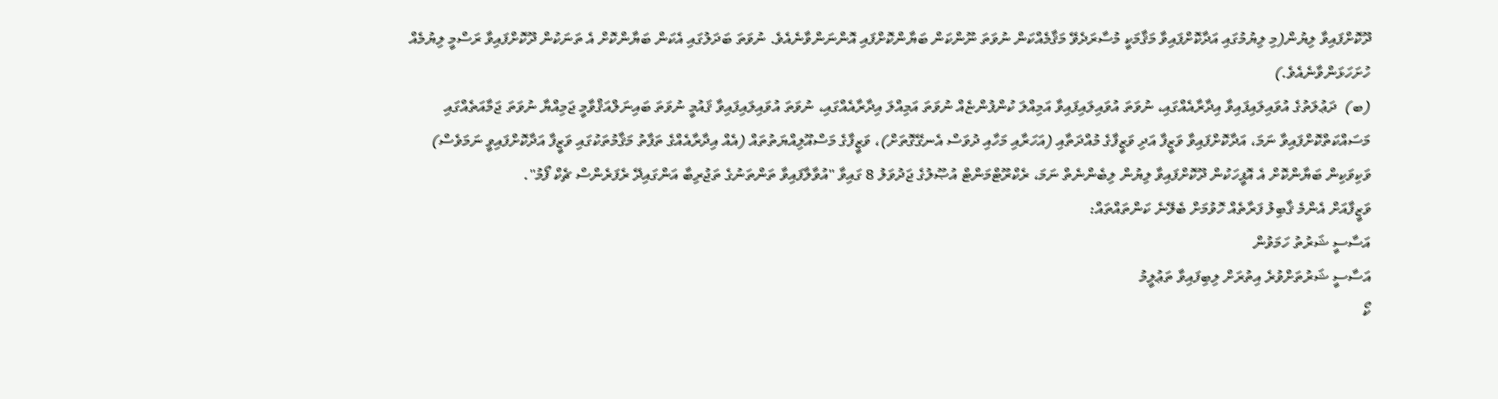ދޫކޮށްފައިވާ ލިޔުން(މި ލިޔުމުގައި އަދާކޮށްފައިވާ މަޤާމަކީ މުސާރަދެވޭ މަޤާމެއްކަން ނުވަތަ ނޫންކަން ބަޔާންކޮށްފައި އޮންނަންވާނެއެވެ. ނުވަތަ ބަދަލުގައި އެކަން ބަޔާންކޮށް އެ ތަނަކުން ދޫކޮށްފައިވާ ރަސްމީ ލިޔުމެއް ހުށަހަޅަންވާނެއެވެ.)
(ބ)  ދަޢުލަތުގެ އުވައިލައިފައިވާ އިދާރާއެއްގައި، ނުވަތަ އުވައިލައިފައިވާ އަމިއްލަ ކުންފުންޏެއް ނުވަތަ އަމިއްލަ އިދާރާއެއްގައި، ނުވަތަ އުވައިލައިފައިވާ ޤައުމީ ނުވަތަ ބައިނަލްއަޤްވާމީ ޖަމިއްޔާ ނުވަތަ ޖަމާއަތެއްގައި މަސައްކަތްކޮށްފައިވާ ނަމަ، އަދާކޮށްފައިވާ ވަޒީފާ އަދި ވަޒީފާގެ މުއްދަތާއި (އަހަރާއި މަހާއި ދުވަސް އެނގޭގޮތަށް)، ވަޒީފާގެ މަސްއޫލިއްޔަތުތައް (އެއް އިދާރާއެއްގެ ތަފާތު މަޤާމުތަކުގައި ވަޒީފާ އަދާކޮށްފައިވީ ނަމަވެސް) ވަކިވަކިން ބަޔާންކޮށް އެ އޮފީހަކުން ދޫކޮށްފައިވާ ލިޔުން ލިބެންނެތް ނަމަ، ރެކްރޫޓްމަންޓް އުޞޫލުގެ ޖަދުވަލު 8 ގައިވާ "އުވާލާފައިވާ ތަންތަނުގެ ތަޖުރިބާ އަންގައިދޭ ރެފަރެންސް ޗެކް ފޯމު".
ވަޒީފާއަށް އެންމެ ޤާބިލު ފަރާތެއް ހޮވުމަށް ބެލޭނެ ކަންތައްތައް:
އަސާސީ ޝަރުތު ހަމަވުން
އަސާސީ ޝަރުތަށްވުރެ އިތުރަށް ލިބިފައިވާ ތަޢުލީމު
ކޯ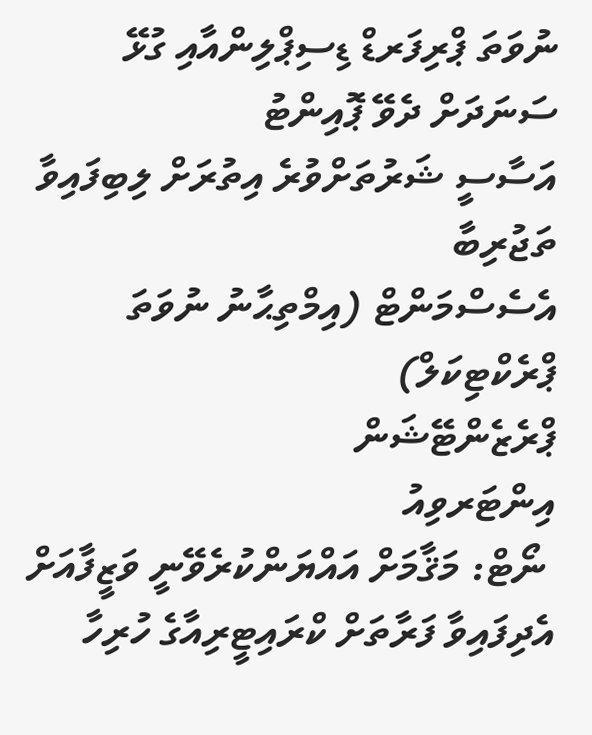ނުވަތަ ޕްރިފަރޑް ޑިސިޕްލިންއާއި ގުޅޭ ސަނަދަށް ދެވޭ ޕޮއިންޓު
އަސާސީ ޝަރުތަށްވުރެ އިތުރަށް ލިބިފައިވާ ތަޖުރިބާ
އެސެސްމަންޓް (އިމްތިޙާނު ނުވަތަ ޕްރެކްޓިކަލް)
ޕްރެޒެންޓޭޝަން
އިންޓަރވިއު
 ނޯޓް: މަޤާމަށް އައްޔަންކުރެވޭނީ ވަޒީފާއަށް އެދިފައިވާ ފަރާތަށް ކްރައިޓީރިއާގެ ހުރިހާ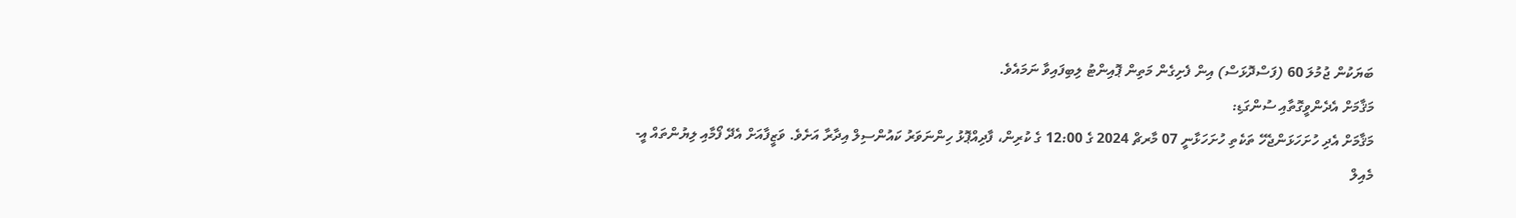ބަޔަކުން ޖުމުލަ 60 (ފަސްދޮޅަސް) އިން ފެށިގެން މަތިން ޕޮއިންޓު ލިބިފައިވާ ނަމައެވެ.
މަޤާމަށް އެދެންވީގޮތާއި ސުންގަޑި:
މަޤާމަށް އެދި ހުށަހަޅަންޖެހޭ ތަކެތި ހުށަހަޅާނީ 07 މާރޗް 2024 ގެ 12:00 ގެ ކުރިން، ފާދިއްޕޮޅު ހިންނަވަރު ކައުންސިލް އިދާރާ އަށެވެ. ވަޒީފާއަށް އެދޭ ފޯމާއި ލިޔުންތައް އީ-މެއިލް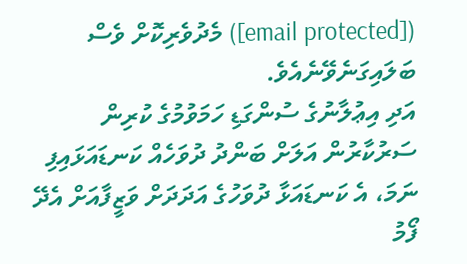([email protected]) މެދުވެރިކޮށް ވެސް ބަލައިގަނެވޭނެއެވެ.
އަދި އިޢުލާނުގެ ސުންގަޑި ހަމަވުމުގެ ކުރިން ސަރުކާރުން އަލަށް ބަންދު ދުވަހެއް ކަނޑައަޅައިފި ނަމަ، އެ ކަނޑައަޅާ ދުވަހުގެ އަދަދަށް ވަޒީފާއަށް އެދޭ ފޯމު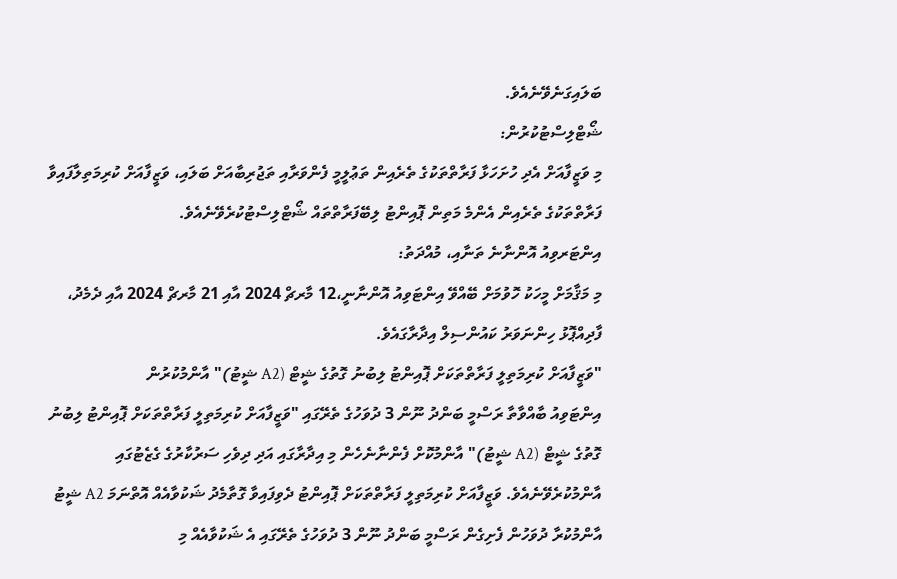ބަލައިގަނެވޭނެއެވެ.
ޝޯޓްލިސްޓުކުރުން:
މި ވަޒީފާއަށް އެދި ހުށަހަޅާ ފަރާތްތަކުގެ ތެރެއިން ތަޢުލީމީ ފެންވަރާއި ތަޖުރިބާއަށް ބަލައި، ވަޒީފާއަށް ކުރިމަތިލާފައިވާ ފަރާތްތަކުގެ ތެރެއިން އެންމެ މަތިން ޕޮއިންޓު ލިބޭފަރާތްތައް ޝޯޓްލިސްޓުކުރެވޭނެއެވެ.
އިންޓަރވިއު އޮންނާނެ ތަނާއި، މުއްދަތު:
މި މަޤާމަށް މީހަކު ހޮވުމަށް ބޭއްވޭ އިންޓަވިއު އޮންނާނީ،12 މާރޗް 2024 އާއި 21 މާރޗް 2024 އާއި ދެމެދު، ފާދިއްޕޮޅު ހިންނަވަރު ކައުންސިލް އިދާރާގައެވެ.
"ވަޒީފާއަށް ކުރިމަތިލީ ފަރާތްތަކަށް ޕޮއިންޓު ލިބުނު ގޮތުގެ ޝީޓް (A2 ޝީޓު)" އާންމުކުރުން
އިންޓަވިއު ބާއްވާތާ ރަސްމީ ބަންދު ނޫން 3 ދުވަހުގެ ތެރޭގައި "ވަޒީފާއަށް ކުރިމަތިލީ ފަރާތްތަކަށް ޕޮއިންޓު ލިބުނު ގޮތުގެ ޝީޓް (A2 ޝީޓު)" އާންމުކޮށް ފެންނާނެހެން މި އިދާރާގައި އަދި ދިވެހި ސަރުކާރުގެ ގެޒެޓުގައި އާންމުކުރެވޭނެއެވެ. ވަޒީފާއަށް ކުރިމަތިލީ ފަރާތްތަކަށް ޕޮއިންޓު ދެވިފައިވާ ގޮތާމެދު ޝަކުވާއެއް އޮތްނަމަ A2 ޝީޓު އާންމުކުރާ ދުވަހުން ފެށިގެން ރަސްމީ ބަންދު ނޫން 3 ދުވަހުގެ ތެރޭގައި އެ ޝަކުވާއެއް މި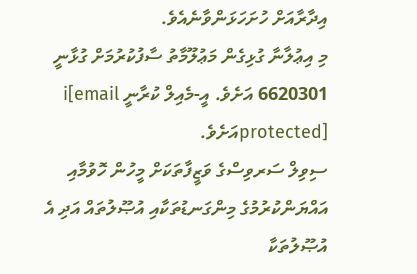އިދާރާއަށް ހުށަހަޅަންވާނެއެވެ.
މި އިޢުލާނާ ގުޅިގެން މަޢުލޫމާތު ސާފުކުރުމަށް ގުޅާނީ 6620301 އަށެވެ. އީ-މެއިލް ކުރާނީ i[email protected]އަށެވެ.
ސިވިލް ސަރވިސްގެ ވަޒީފާތަކަށް މީހުން ހޮވުމާއި އައްޔަންކުރުމުގެ މިންގަނޑުތަކާއި އުޞޫލުތައް އަދި އެ އުޞޫލުތަކާ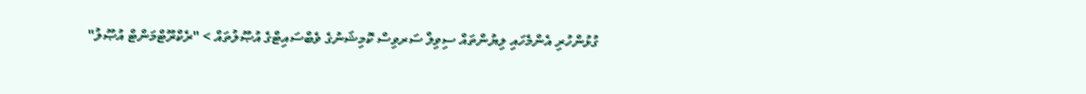ގުޅުންހުރި އެންމެހައި ލިޔުންތައް ސިވިލް ސަރވިސް ކޮމިޝަނުގެ ވެބްސައިޓްގެ އުޞޫލުތައް > "ރެކްރޫޓްމަންޓް އުޞޫލު"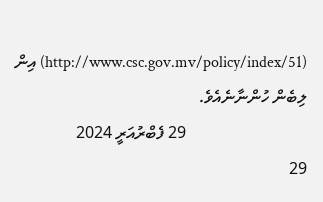(http://www.csc.gov.mv/policy/index/51) އިން ލިބެން ހުންނާނެއެވެ.
                             29 ފެބްރުއަރީ 2024
29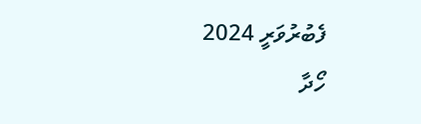ފެބުރުވަރީ 2024
ހޯދާ